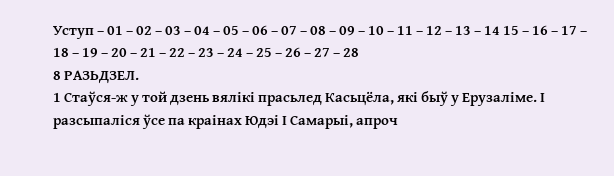Уступ – 01 – 02 – 03 – 04 – 05 – 06 – 07 – 08 – 09 – 10 – 11 – 12 – 13 – 14 15 – 16 – 17 – 18 – 19 – 20 – 21 – 22 – 23 – 24 – 25 – 26 – 27 – 28
8 РАЗЬДЗЕЛ.
1 Стаўся-ж у той дзень вялікі прасьлед Касьцёла, які быў у Ерузаліме. І разсыпаліся ўсе па краінах Юдэі І Самарыі, апроч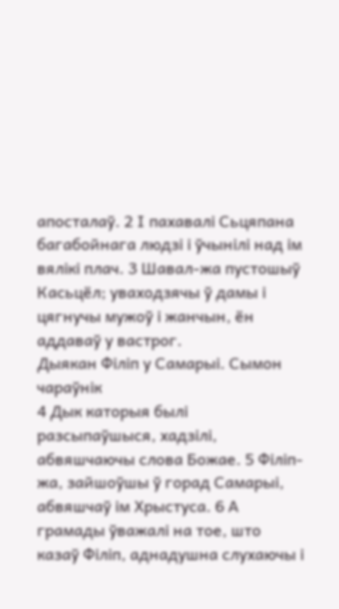апосталаў. 2 І пахавалі Сьцяпана багабойнага людзі і ўчынілі над ім вялікі плач. 3 Шавал-жа пустошыў Касьцёл; уваходзячы ў дамы і цягнучы мужоў і жанчын, ён аддаваў у вастрог.
Дыякан Філіп у Самарыі. Сымон чараўнік
4 Дык каторыя былі разсыпаўшыся, хадзілі, абвяшчаючы слова Божае. 5 Філіп-жа, зайшоўшы ў горад Самарыі, абвяшчаў ім Хрыстуса. 6 А грамады ўважалі на тое, што казаў Філіп, аднадушна слухаючы і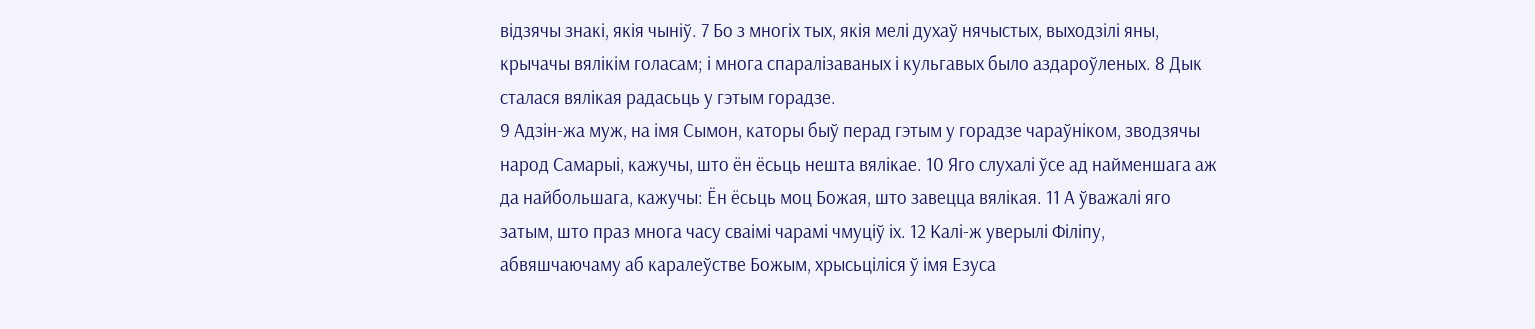відзячы знакі, якія чыніў. 7 Бо з многіх тых, якія мелі духаў нячыстых, выходзілі яны, крычачы вялікім голасам; і многа спаралізаваных і кульгавых было аздароўленых. 8 Дык сталася вялікая радасьць у гэтым горадзе.
9 Адзін-жа муж, на імя Сымон, каторы быў перад гэтым у горадзе чараўніком, зводзячы народ Самарыі, кажучы, што ён ёсьць нешта вялікае. 10 Яго слухалі ўсе ад найменшага аж да найбольшага, кажучы: Ён ёсьць моц Божая, што завецца вялікая. 11 А ўважалі яго затым, што праз многа часу сваімі чарамі чмуціў іх. 12 Калі-ж уверылі Філіпу, абвяшчаючаму аб каралеўстве Божым, хрысьціліся ў імя Езуса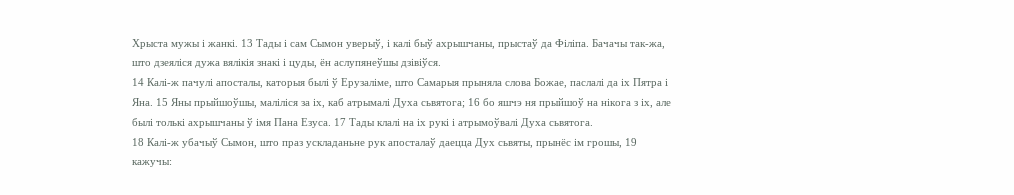Хрыста мужы і жанкі. 13 Тады і сам Сымон уверыў, і калі быў ахрышчаны, прыстаў да Філіпа. Бачачы так-жа, што дзеяліся дужа вялікія знакі і цуды, ён аслупянеўшы дзівіўся.
14 Калі-ж пачулі апосталы, каторыя былі ў Ерузаліме, што Самарыя прыняла слова Божае, паслалі да іх Пятра і Яна. 15 Яны прыйшоўшы, маліліся за іх, каб атрымалі Духа сьвятога; 16 бо яшчэ ня прыйшоў на нікога з іх, але былі толькі ахрышчаны ў імя Пана Езуса. 17 Тады клалі на іх рукі і атрымоўвалі Духа сьвятога.
18 Калі-ж убачыў Сымон, што праз ускладаньне рук апосталаў даецца Дух сьвяты, прынёс ім грошы, 19 кажучы: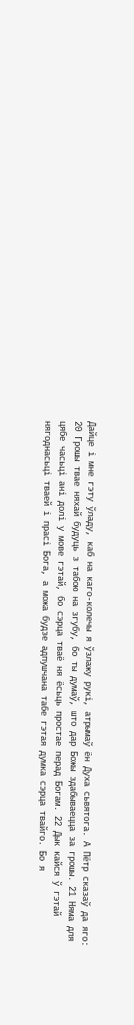Дайце і мне гэту ўладу, каб на каго-колечы я ўзлажу рукі, атрымаў ён Духа сьвятога. А Пётр сказаў да яго: 20 Грошы твае няхай будуць з табою на згубу, бо ты думаў, што дар Божы здабываецца за грошы. 21 Няма для цябе часьці ані долі у мове гэтай, бо сэрца тваё ня ёсьць простае перад Богам. 22 Дык кайся ў гэтай нягоднасьці тваей і прасі Бога, а можа будзе адпушчана табе гэтая думка сэрца твайго. Бо я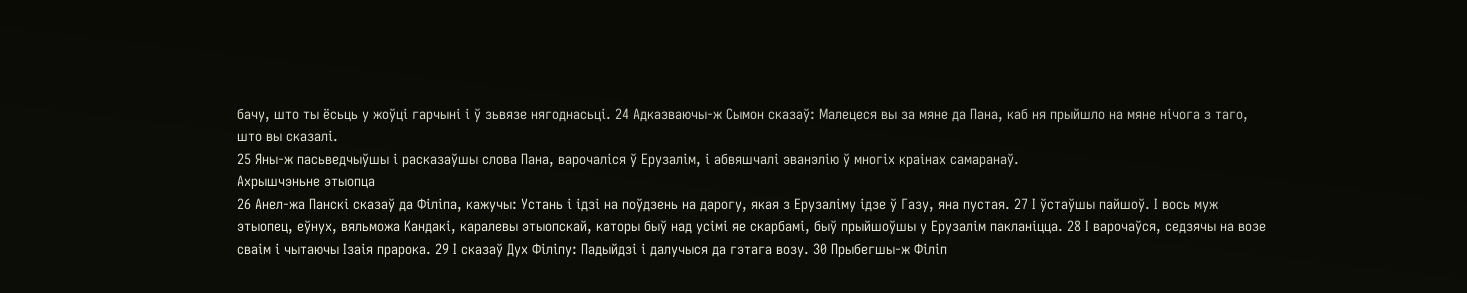бачу, што ты ёсьць у жоўці гарчыні і ў зьвязе нягоднасьці. 24 Адказваючы-ж Сымон сказаў: Малецеся вы за мяне да Пана, каб ня прыйшло на мяне нічога з таго, што вы сказалі.
25 Яны-ж пасьведчыўшы і расказаўшы слова Пана, варочаліся ў Ерузалім, і абвяшчалі эванэлію ў многіх краінах самаранаў.
Ахрышчэньне этыопца
26 Анел-жа Панскі сказаў да Філіпа, кажучы: Устань і ідзі на поўдзень на дарогу, якая з Ерузаліму ідзе ў Газу, яна пустая. 27 І ўстаўшы пайшоў. І вось муж этыопец, еўнух, вяльможа Кандакі, каралевы этыопскай, каторы быў над усімі яе скарбамі, быў прыйшоўшы у Ерузалім пакланіцца. 28 І варочаўся, седзячы на возе сваім і чытаючы Ізаія прарока. 29 І сказаў Дух Філіпу: Падыйдзі і далучыся да гэтага возу. 30 Прыбегшы-ж Філіп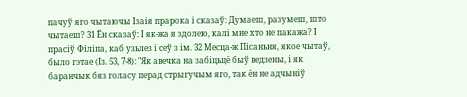пачуў яго чытаючы Ізаія прарока і сказаў: Думаеш, разумеш, што чытаеш? 31 Ён сказаў: І як-жа я здолею, калі мне хто не пакажа? І прасіў Філіпа, каб узьлез і сеў з ім. 32 Месца-ж Пісаньня, якое чытаў, было гэтае (Із. 53, 7-8): "Як авечка на забіцьцё быў ведзены, і як баранчык бяз голасу перад стрыгучым яго, так ён не адчыніў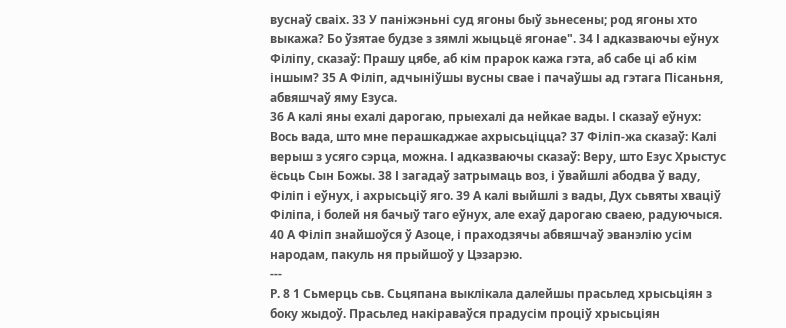вуснаў сваіх. 33 У паніжэньні суд ягоны быў зьнесены; род ягоны хто выкажа? Бо ўзятае будзе з зямлі жыцьцё ягонае". 34 І адказваючы еўнух Філіпу, сказаў: Прашу цябе, аб кім прарок кажа гэта, аб сабе ці аб кім іншым? 35 А Філіп, адчыніўшы вусны свае і пачаўшы ад гэтага Пісаньня, абвяшчаў яму Езуса.
36 А калі яны ехалі дарогаю, прыехалі да нейкае вады. І сказаў еўнух: Вось вада, што мне перашкаджае ахрысьціцца? 37 Філіп-жа сказаў: Калі верыш з усяго сэрца, можна. І адказваючы сказаў: Веру, што Езус Хрыстус ёсьць Сын Божы. 38 І загадаў затрымаць воз, і ўвайшлі абодва ў ваду, Філіп і еўнух, і ахрысьціў яго. 39 А калі выйшлі з вады, Дух сьвяты хваціў Філіпа, і болей ня бачыў таго еўнух, але ехаў дарогаю сваею, радуючыся. 40 А Філіп знайшоўся ў Азоце, і праходзячы абвяшчаў эванэлію усім народам, пакуль ня прыйшоў у Цэзарэю.
---
Р. 8 1 Сьмерць сьв. Сьцяпана выклікала далейшы прасьлед хрысьціян з боку жыдоў. Прасьлед накіраваўся прадусім проціў хрысьціян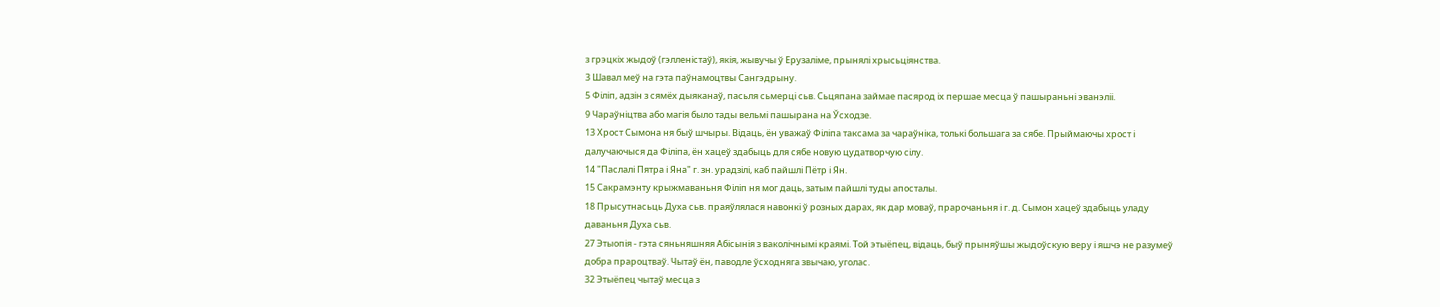з грэцкіх жыдоў (гэлленістаў), якія, жывучы ў Ерузаліме, прынялі хрысьціянства.
3 Шавал меў на гэта паўнамоцтвы Сангэдрыну.
5 Філіп, адзін з сямёх дыяканаў, пасьля сьмерці сьв. Сьцяпана займае пасярод іх першае месца ў пашыраньні эванэліі.
9 Чараўніцтва або магія было тады вельмі пашырана на Ўсходзе.
13 Хрост Сымона ня быў шчыры. Відаць, ён уважаў Філіпа таксама за чараўніка, толькі большага за сябе. Прыймаючы хрост і далучаючыся да Філіпа, ён хацеў здабыць для сябе новую цудатворчую сілу.
14 "Паслалі Пятра і Яна" г. зн. урадзілі, каб пайшлі Пётр і Ян.
15 Сакрамэнту крыжмаваньня Філіп ня мог даць, затым пайшлі туды апосталы.
18 Прысутнасьць Духа сьв. праяўлялася навонкі ў розных дарах, як дар моваў, прарочаньня і г. д. Сымон хацеў здабыць уладу даваньня Духа сьв.
27 Этыопія - гэта сяньняшняя Абісынія з ваколічнымі краямі. Той этыёпец, відаць, быў прыняўшы жыдоўскую веру і яшчэ не разумеў добра прароцтваў. Чытаў ён, паводле ўсходняга звычаю, уголас.
32 Этыёпец чытаў месца з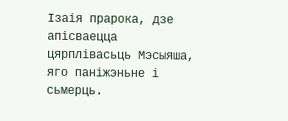Ізаія прарока, дзе апісваецца цярплівасьць Мэсыяша, яго паніжэньне і сьмерць.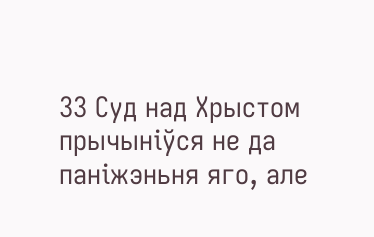33 Суд над Хрыстом прычыніўся не да паніжэньня яго, але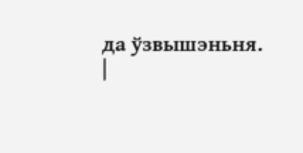да ўзвышэньня.
|